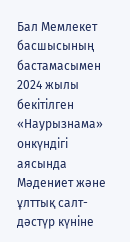Бал Мемлекет басшысының бастамасымен 2024 жылы бекітілген «Наурызнама» онкүндігі аясында Мәдениет және ұлттық салт-дәстүр күніне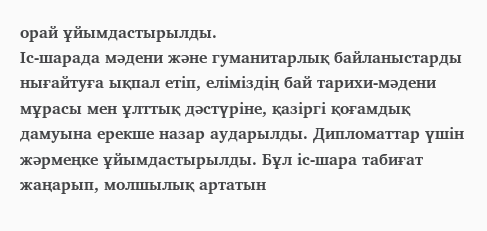орай ұйымдастырылды.
Іс-шарада мәдени және гуманитарлық байланыстарды нығайтуға ықпал етіп, еліміздің бай тарихи-мәдени мұрасы мен ұлттық дәстүріне, қазіргі қоғамдық дамуына ерекше назар аударылды. Дипломаттар үшін жәрмеңке ұйымдастырылды. Бұл іс-шара табиғат жаңарып, молшылық артатын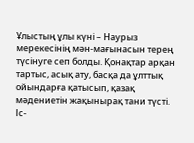Ұлыстың ұлы күні – Наурыз мерекесінің мән-мағынасын терең түсінуге сеп болды. Қонақтар арқан тартыс, асық ату, басқа да ұлттық ойындарға қатысып, қазақ мәдениетін жақынырақ тани түсті.
Іс-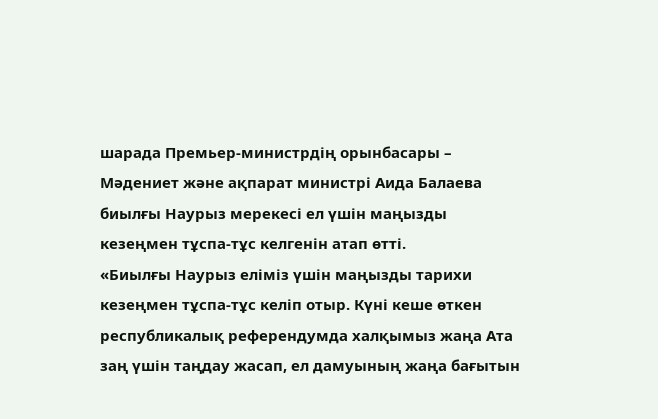шарада Премьер-министрдің орынбасары – Мәдениет және ақпарат министрі Аида Балаева биылғы Наурыз мерекесі ел үшін маңызды кезеңмен тұспа-тұс келгенін атап өтті.
«Биылғы Наурыз еліміз үшін маңызды тарихи кезеңмен тұспа-тұс келіп отыр. Күні кеше өткен республикалық референдумда халқымыз жаңа Ата заң үшін таңдау жасап, ел дамуының жаңа бағытын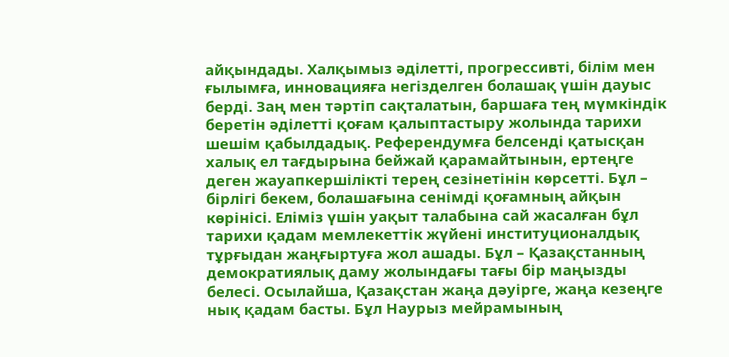айқындады. Халқымыз әділетті, прогрессивті, білім мен ғылымға, инновацияға негізделген болашақ үшін дауыс берді. Заң мен тәртіп сақталатын, баршаға тең мүмкіндік беретін әділетті қоғам қалыптастыру жолында тарихи шешім қабылдадық. Референдумға белсенді қатысқан халық ел тағдырына бейжай қарамайтынын, ертеңге деген жауапкершілікті терең сезінетінін көрсетті. Бұл – бірлігі бекем, болашағына сенімді қоғамның айқын көрінісі. Еліміз үшін уақыт талабына сай жасалған бұл тарихи қадам мемлекеттік жүйені институционалдық тұрғыдан жаңғыртуға жол ашады. Бұл – Қазақстанның демократиялық даму жолындағы тағы бір маңызды белесі. Осылайша, Қазақстан жаңа дәуірге, жаңа кезеңге нық қадам басты. Бұл Наурыз мейрамының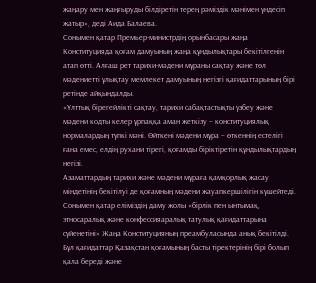жаңару мен жаңғыруды білдіретін терең рәміздік мәнімен үндесіп жатыр», деді Аида Балаева.
Сонымен қатар Премьер-министрдің орынбасары жаңа Конституцияда қоғам дамуының жаңа құндылықтары бекітілгенін атап өтті. Алғаш рет тарихи-мәдени мұраны сақтау және төл мәдениетті ұлықтау мемлекет дамуының негізгі қағидаттарының бірі ретінде айқындалды.
«Ұлттық бірегейлікті сақтау, тарихи сабақтастықты үзбеу және мәдени кодты келер ұрпаққа аман жеткізу – конституциялық нормалардың түпкі мәні. Өйткені мәдени мұра – өткеннің естелігі ғана емес, елдің рухани тірегі, қоғамды біріктіретін құндылықтардың негізі.
Азаматтардың тарихи және мәдени мұраға қамқорлық жасау міндетінің бекітілуі де қоғамның мәдени жауапкершілігін күшейтеді. Сонымен қатар еліміздің даму жолы «бірлік пен ынтымақ, этносаралық және конфессияаралық татулық қағидаттарына сүйенетіні» Жаңа Конституцияның преамбуласында анық бекітілді. Бұл қағидаттар Қазақстан қоғамының басты тіректерінің бірі болып қала береді және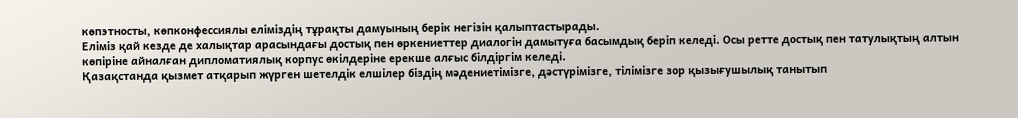көпэтносты, көпконфессиялы еліміздің тұрақты дамуының берік негізін қалыптастырады.
Еліміз қай кезде де халықтар арасындағы достық пен өркениеттер диалогін дамытуға басымдық беріп келеді. Осы ретте достық пен татулықтың алтын көпіріне айналған дипломатиялық корпус өкілдеріне ерекше алғыс білдіргім келеді.
Қазақстанда қызмет атқарып жүрген шетелдік елшілер біздің мәдениетімізге, дәстүрімізге, тілімізге зор қызығушылық танытып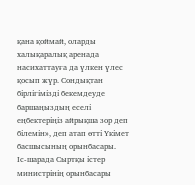қана қоймай, оларды халықаралық аренада насихаттауға да үлкен үлес қосып жүр. Сондықтан бірлігімізді бекемдеуде баршаңыздың еселі еңбектеріңіз айрықша зор деп білемін», деп атап өтті Үкімет басшысының орынбасары.
Іс-шарада Сыртқы істер министрінің орынбасары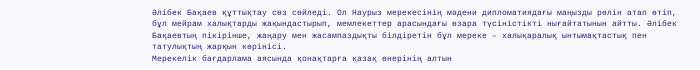Әлібек Бақаев құттықтау сөз сөйледі. Ол Наурыз мерекесінің мәдени дипломатиядағы маңызды рөлін атап өтіп, бұл мейрам халықтарды жақындастырып, мемлекеттер арасындағы өзара түсіністікті нығайтатынын айтты. Әлібек Бақаевтың пікірінше, жаңару мен жасампаздықты білдіретін бұл мереке – халықаралық ынтымақтастық пен татулықтың жарқын көрінісі.
Мерекелік бағдарлама аясында қонақтарға қазақ өнерінің алтын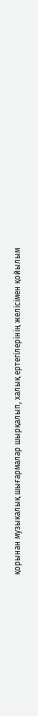қорынан музыкалық шығармалар шырқалып, халық ертегілерінің желісімен қойылым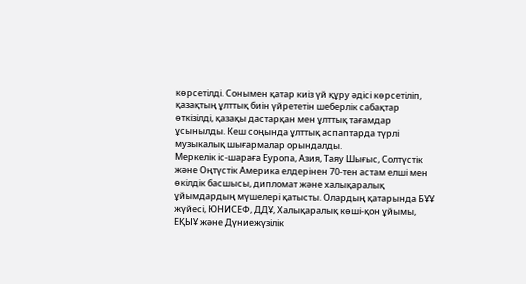көрсетілді. Сонымен қатар киіз үй құру әдісі көрсетіліп, қазақтың ұлттық биін үйрететін шеберлік сабақтар өткізілді, қазақы дастарқан мен ұлттық тағамдар ұсынылды. Кеш соңында ұлттық аспаптарда түрлі музыкалық шығармалар орындалды.
Меркелік іс-шараға Еуропа, Азия, Таяу Шығыс, Солтүстік және Оңтүстік Америка елдерінен 70-тен астам елші мен өкілдік басшысы, дипломат және халықаралық ұйымдардың мүшелері қатысты. Олардың қатарында БҰҰ жүйесі, ЮНИСЕФ, ДДҰ, Халықаралық көші-қон ұйымы, ЕҚЫҰ және Дүниежүзілік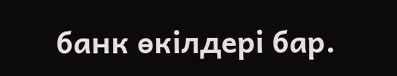банк өкілдері бар.